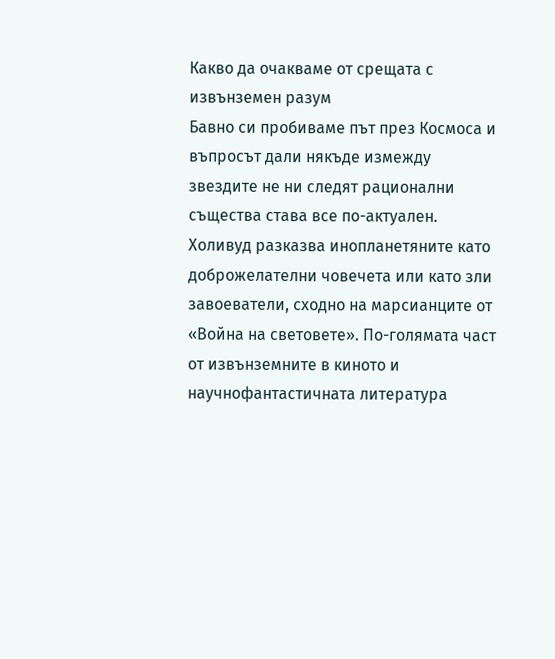Какво да очакваме от срещата с извънземен разум
Бавно си пробиваме път през Космоса и въпросът дали някъде измежду звездите не ни следят рационални същества става все по-актуален. Холивуд разказва инопланетяните като доброжелателни човечета или като зли завоеватели, сходно на марсианците от «Война на световете». По-голямата част от извънземните в киното и научнофантастичната литература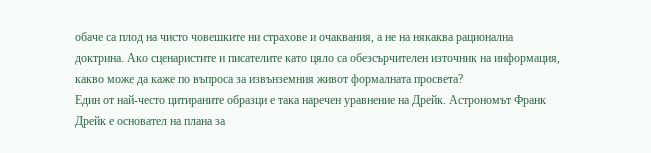обаче са плод на чисто човешките ни страхове и очаквания, а не на някаква рационална доктрина. Ако сценаристите и писателите като цяло са обезсърчителен източник на информация, какво може да каже по въпроса за извънземния живот формалната просвета?
Един от най-често цитираните образци е така наречен уравнение на Дрейк. Астрономът Франк Дрейк е основател на плана за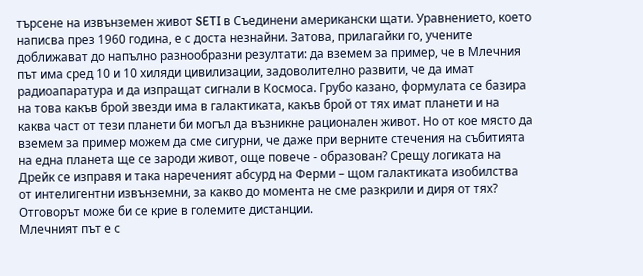търсене на извънземен живот SETI в Съединени американски щати. Уравнението, което написва през 1960 година, е с доста незнайни. Затова, прилагайки го, учените доближават до напълно разнообразни резултати: да вземем за пример, че в Млечния път има сред 10 и 10 хиляди цивилизации, задоволително развити, че да имат радиоапаратура и да изпращат сигнали в Космоса. Грубо казано, формулата се базира на това какъв брой звезди има в галактиката, какъв брой от тях имат планети и на каква част от тези планети би могъл да възникне рационален живот. Но от кое място да вземем за пример можем да сме сигурни, че даже при верните стечения на събитията на една планета ще се зароди живот, още повече - образован? Срещу логиката на Дрейк се изправя и така нареченият абсурд на Ферми – щом галактиката изобилства от интелигентни извънземни, за какво до момента не сме разкрили и диря от тях?
Отговорът може би се крие в големите дистанции.
Млечният път е с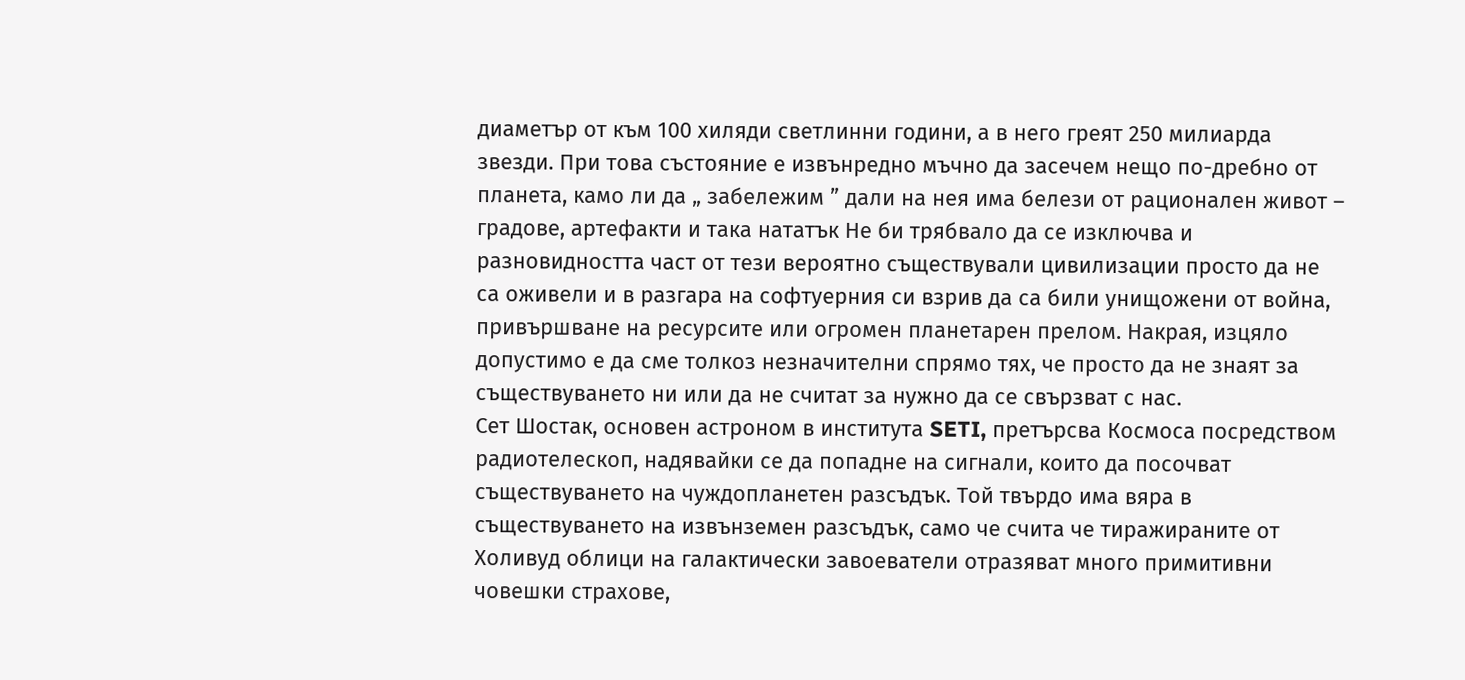диаметър от към 100 хиляди светлинни години, а в него греят 250 милиарда звезди. При това състояние е извънредно мъчно да засечем нещо по-дребно от планета, камо ли да „ забележим ” дали на нея има белези от рационален живот – градове, артефакти и така нататък Не би трябвало да се изключва и разновидността част от тези вероятно съществували цивилизации просто да не са оживели и в разгара на софтуерния си взрив да са били унищожени от война, привършване на ресурсите или огромен планетарен прелом. Накрая, изцяло допустимо е да сме толкоз незначителни спрямо тях, че просто да не знаят за съществуването ни или да не считат за нужно да се свързват с нас.
Сет Шостак, основен астроном в института SETI, претърсва Космоса посредством радиотелескоп, надявайки се да попадне на сигнали, които да посочват съществуването на чуждопланетен разсъдък. Той твърдо има вяра в съществуването на извънземен разсъдък, само че счита че тиражираните от Холивуд облици на галактически завоеватели отразяват много примитивни човешки страхове,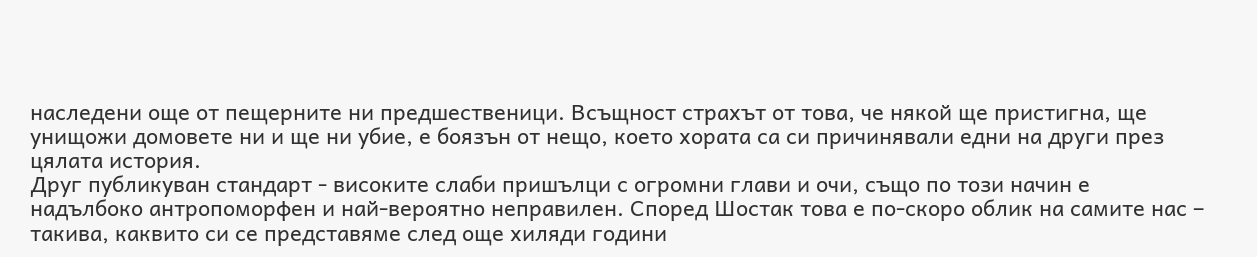наследени още от пещерните ни предшественици. Всъщност страхът от това, че някой ще пристигна, ще унищожи домовете ни и ще ни убие, е боязън от нещо, което хората са си причинявали едни на други през цялата история.
Друг публикуван стандарт - високите слаби пришълци с огромни глави и очи, също по този начин е надълбоко антропоморфен и най-вероятно неправилен. Според Шостак това е по-скоро облик на самите нас – такива, каквито си се представяме след още хиляди години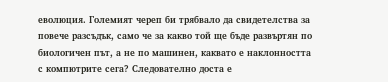еволюция. Големият череп би трябвало да свидетелства за повече разсъдък, само че за какво той ще бъде развъртян по биологичен път, а не по машинен, каквато е наклонността с компютрите сега? Следователно доста е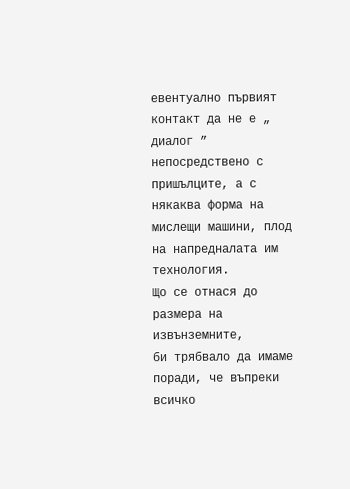евентуално първият контакт да не е „ диалог ” непосредствено с пришълците, а с някаква форма на мислещи машини, плод на напредналата им технология.
Що се отнася до размера на извънземните,
би трябвало да имаме поради, че въпреки всичко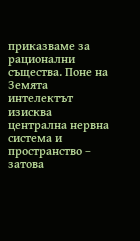приказваме за рационални същества. Поне на Земята интелектът изисква централна нервна система и пространство – затова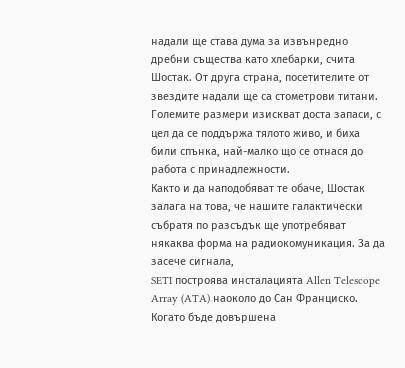надали ще става дума за извънредно дребни същества като хлебарки, счита Шостак. От друга страна, посетителите от звездите надали ще са стометрови титани. Големите размери изискват доста запаси, с цел да се поддържа тялото живо, и биха били спънка, най-малко що се отнася до работа с принадлежности.
Както и да наподобяват те обаче, Шостак залага на това, че нашите галактически събратя по разсъдък ще употребяват някаква форма на радиокомуникация. За да засече сигнала,
SETI построява инсталацията Allen Telescope Array (ATA) наоколо до Сан Франциско. Когато бъде довършена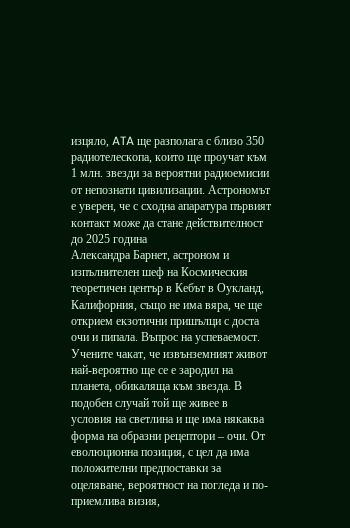изцяло, ATA ще разполага с близо 350 радиотелескопа, които ще проучат към 1 млн. звезди за вероятни радиоемисии от непознати цивилизации. Астрономът е уверен, че с сходна апаратура първият контакт може да стане действителност до 2025 година
Александра Барнет, астроном и изпълнителен шеф на Космическия теоретичен център в Кебът в Оукланд, Калифорния, също не има вяра, че ще открием екзотични пришълци с доста очи и пипала. Въпрос на успеваемост. Учените чакат, че извънземният живот най-вероятно ще се е зародил на планета, обикаляща към звезда. В подобен случай той ще живее в условия на светлина и ще има някаква форма на образни рецептори – очи. От еволюционна позиция, с цел да има положителни предпоставки за оцеляване, вероятност на погледа и по-приемлива визия,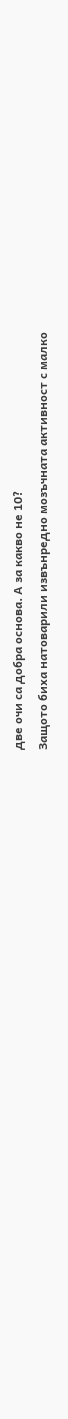две очи са добра основа. А за какво не 10?
Защото биха натоварили извънредно мозъчната активност с малко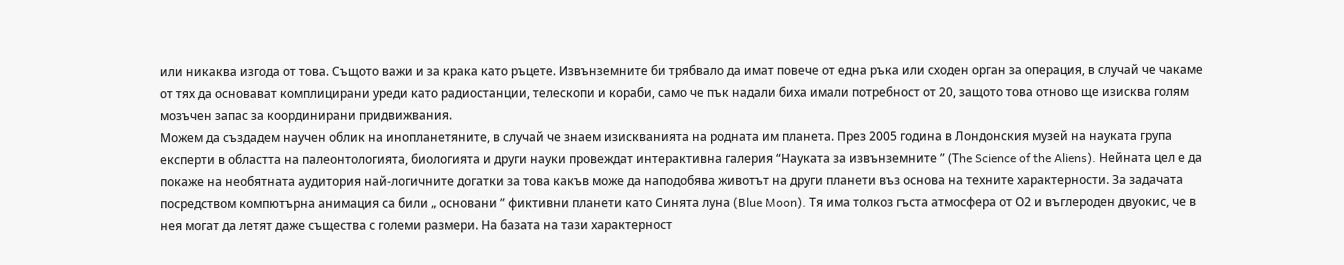или никаква изгода от това. Същото важи и за крака като ръцете. Извънземните би трябвало да имат повече от една ръка или сходен орган за операция, в случай че чакаме от тях да основават комплицирани уреди като радиостанции, телескопи и кораби, само че пък надали биха имали потребност от 20, защото това отново ще изисква голям мозъчен запас за координирани придвижвания.
Можем да създадем научен облик на инопланетяните, в случай че знаем изискванията на родната им планета. През 2005 година в Лондонския музей на науката група експерти в областта на палеонтологията, биологията и други науки провеждат интерактивна галерия “Науката за извънземните ” (Тhe Science of the Aliens). Нейната цел е да покаже на необятната аудитория най-логичните догатки за това какъв може да наподобява животът на други планети въз основа на техните характерности. За задачата посредством компютърна анимация са били „ основани ” фиктивни планети като Синята луна (Blue Moon). Тя има толкоз гъста атмосфера от О2 и въглероден двуокис, че в нея могат да летят даже същества с големи размери. На базата на тази характерност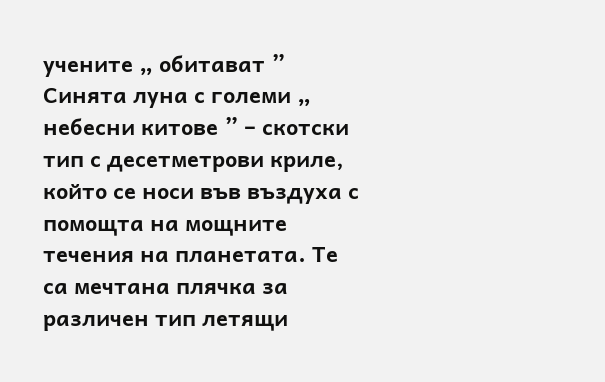учените „ обитават ” Синята луна с големи „ небесни китове ” – скотски тип с десетметрови криле, който се носи във въздуха с помощта на мощните течения на планетата. Те са мечтана плячка за различен тип летящи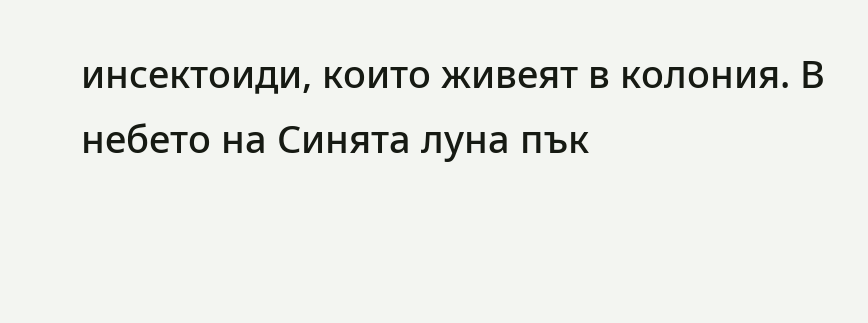инсектоиди, които живеят в колония. В небето на Синята луна пък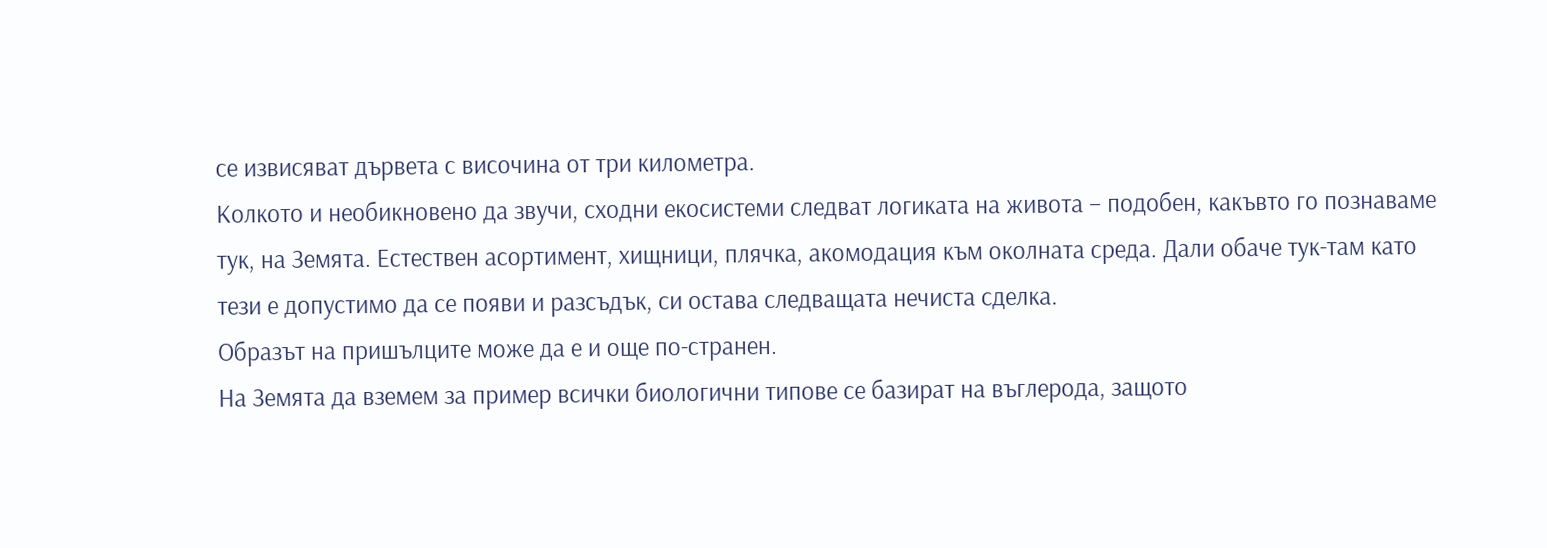се извисяват дървета с височина от три километра.
Колкото и необикновено да звучи, сходни екосистеми следват логиката на живота – подобен, какъвто го познаваме тук, на Земята. Естествен асортимент, хищници, плячка, акомодация към околната среда. Дали обаче тук-там като тези е допустимо да се появи и разсъдък, си остава следващата нечиста сделка.
Образът на пришълците може да е и още по-странен.
На Земята да вземем за пример всички биологични типове се базират на въглерода, защото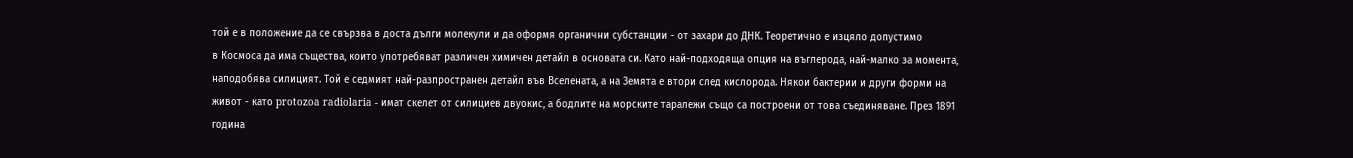той е в положение да се свързва в доста дълги молекули и да оформя органични субстанции - от захари до ДНК. Теоретично е изцяло допустимо
в Космоса да има същества, които употребяват различен химичен детайл в основата си. Като най-подходяща опция на въглерода, най-малко за момента, наподобява силицият. Той е седмият най-разпространен детайл във Вселената, а на Земята е втори след кислорода. Някои бактерии и други форми на живот - като protozoa radiolaria - имат скелет от силициев двуокис, а бодлите на морските таралежи също са построени от това съединяване. През 1891 година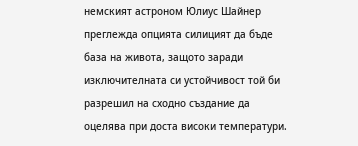немският астроном Юлиус Шайнер преглежда опцията силицият да бъде база на живота, защото заради изключителната си устойчивост той би разрешил на сходно създание да оцелява при доста високи температури.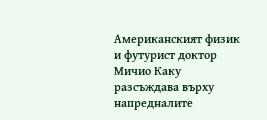Американският физик и футурист доктор Мичио Каку разсъждава върху напредналите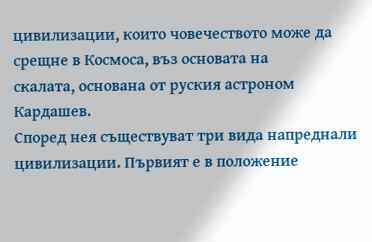цивилизации, които човечеството може да срещне в Космоса, въз основата на
скалата, основана от руския астроном Кардашев.
Според нея съществуват три вида напреднали цивилизации. Първият е в положение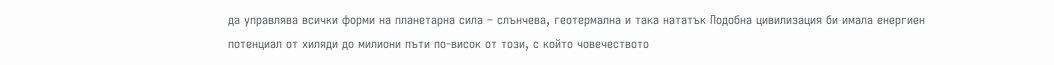да управлява всички форми на планетарна сила – слънчева, геотермална и така нататък Подобна цивилизация би имала енергиен потенциал от хиляди до милиони пъти по-висок от този, с който човечеството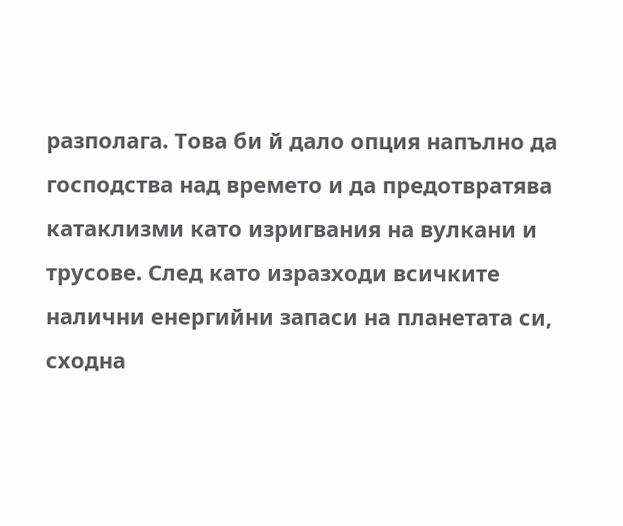разполага. Това би й дало опция напълно да господства над времето и да предотвратява катаклизми като изригвания на вулкани и трусове. След като изразходи всичките налични енергийни запаси на планетата си, сходна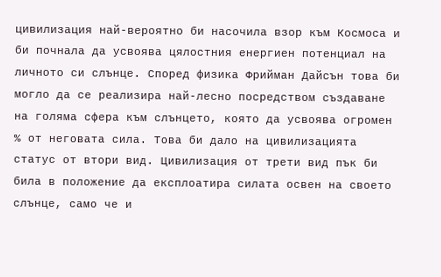цивилизация най-вероятно би насочила взор към Космоса и би почнала да усвоява цялостния енергиен потенциал на личното си слънце. Според физика Фрийман Дайсън това би могло да се реализира най-лесно посредством създаване на голяма сфера към слънцето, която да усвоява огромен % от неговата сила. Това би дало на цивилизацията статус от втори вид. Цивилизация от трети вид пък би била в положение да експлоатира силата освен на своето слънце, само че и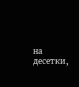на десетки,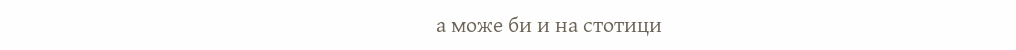а може би и на стотици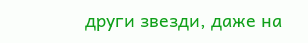други звезди, даже на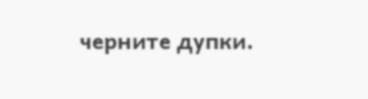черните дупки.